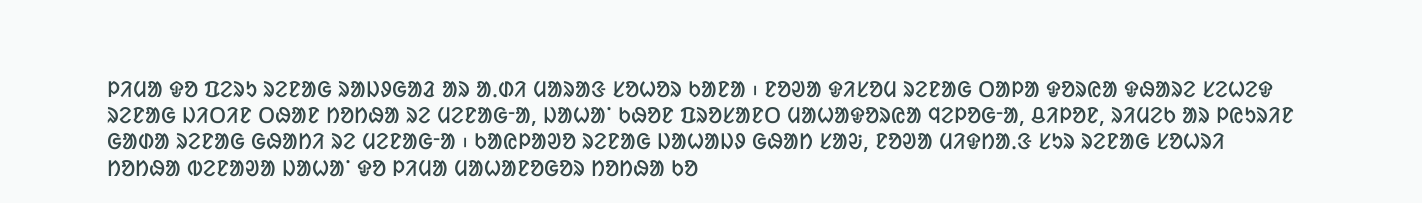ᱞᱤᱢᱟ ᱫᱚ ᱯᱮᱨᱩ ᱨᱮᱱᱟᱜ ᱨᱟᱡᱽᱜᱟᱲ ᱟᱨ ᱟᱹᱰᱤ ᱢᱟᱨᱟᱝ ᱥᱚᱦᱚᱨ ᱠᱟᱱᱟ ᱾ ᱱᱚᱣᱟ ᱫᱤᱥᱚᱢ ᱨᱮᱱᱟᱜ ᱛᱟᱞᱟ ᱫᱚᱨᱭᱟ ᱫᱷᱟᱨᱮ ᱥᱮᱦᱮᱫ ᱨᱮᱱᱟᱜ ᱡᱤᱛᱤᱱ ᱛᱷᱟᱱ ᱴᱚᱴᱷᱟ ᱨᱮ ᱢᱮᱱᱟᱜᱼᱟ, ᱡᱟᱦᱟᱸ ᱠᱷᱚᱱ ᱯᱨᱚᱥᱟᱱᱛ ᱢᱟᱦᱟᱫᱚᱨᱭᱟ ᱧᱮᱞᱚᱜᱼᱟ, ᱪᱤᱞᱚᱱ, ᱨᱤᱢᱮᱠ ᱟᱨ ᱞᱭᱩᱨᱤᱱ ᱜᱟᱰᱟ ᱨᱮᱱᱟᱜ ᱜᱷᱟᱴᱤ ᱨᱮ ᱢᱮᱱᱟᱜᱼᱟ ᱾ ᱠᱟᱭᱞᱟᱣᱚ ᱨᱮᱱᱟᱜ ᱡᱟᱦᱟᱡᱽ ᱜᱷᱟᱴ ᱥᱟᱶ, ᱱᱚᱣᱟ ᱢᱤᱫᱴᱟᱹᱝ ᱥᱩᱨ ᱨᱮᱱᱟᱜ ᱥᱚᱦᱨᱤ ᱴᱚᱴᱷᱟ ᱵᱮᱱᱟᱣᱟ ᱡᱟᱦᱟᱸ ᱫᱚ ᱞᱤᱢᱟ ᱢᱟᱦᱟᱱᱚᱜᱚᱨ ᱴᱚᱴᱷᱟ ᱠᱚ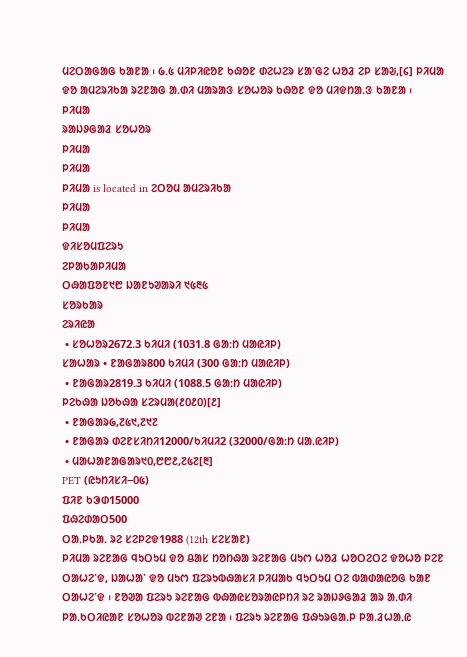ᱢᱮᱛᱟᱜᱟᱜ ᱠᱟᱱᱟ ᱾ ᱙.᱕ ᱢᱤᱞᱤᱭᱚᱱ ᱠᱷᱚᱱ ᱰᱮᱦᱮᱨ ᱥᱟᱸᱜᱮ ᱦᱚᱲ ᱮᱞ ᱥᱟᱶ,[᱔] ᱞᱤᱢᱟ ᱫᱚ ᱟᱢᱮᱨᱤᱠᱟ ᱨᱮᱱᱟᱜ ᱟᱹᱰᱤ ᱢᱟᱨᱟᱝ ᱥᱚᱦᱚᱨ ᱠᱷᱚᱱ ᱫᱚ ᱢᱤᱫᱴᱟᱹᱝ ᱠᱟᱱᱟ ᱾
ᱞᱤᱢᱟ
ᱨᱟᱡᱽᱜᱟᱲ ᱥᱚᱦᱚᱨ
ᱞᱤᱢᱟ
ᱞᱤᱢᱟ
ᱞᱤᱢᱟ is located in ᱮᱛᱚᱢ ᱟᱢᱮᱨᱤᱠᱟ
ᱞᱤᱢᱟ
ᱞᱤᱢᱟ
ᱫᱤᱥᱚᱢᱯᱮᱨᱩ
ᱮᱞᱟᱠᱟᱞᱤᱢᱟ
ᱛᱷᱟᱯᱚᱱ᱑᱘ ᱡᱟᱱᱩᱣᱟᱨᱤ ᱑᱕᱓᱕
ᱥᱚᱨᱠᱟᱨ
ᱮᱨᱤᱭᱟ
 • ᱥᱚᱦᱚᱨ2672.3 ᱠᱤᱢᱤ (1031.8 ᱜᱟᱺᱴ ᱢᱟᱭᱤᱞ)
ᱥᱟᱦᱟᱨ • ᱱᱟᱜᱟᱨ800 ᱠᱤᱢᱤ (300 ᱜᱟᱺᱴ ᱢᱟᱭᱤᱞ)
 • ᱱᱟᱜᱟᱨ2819.3 ᱠᱤᱢᱤ (1088.5 ᱜᱟᱺᱴ ᱢᱟᱭᱤᱞ)
ᱞᱮᱠᱷᱟ ᱡᱚᱠᱷᱟ ᱥᱮᱨᱢᱟ(᱒᱐᱒᱐)[᱒]
 • ᱱᱟᱜᱟᱨ᱙,᱗᱕᱑,᱗᱑᱗
 • ᱱᱟᱜᱟᱨ ᱰᱮᱱᱥᱤᱴᱤ12000/ᱠᱤᱢᱤ2 (32000/ᱜᱟᱺᱴ ᱢᱟᱹᱭᱤᱞ)
 • ᱢᱟᱦᱟᱱᱟᱜᱟᱨ᱑᱐,᱘᱘᱒,᱗᱕᱗[᱓]
PET (ᱭᱩᱴᱤᱥᱤ−᱐᱕)
ᱯᱤᱱ ᱠᱳᱰ15000
ᱯᱷᱮᱰᱟᱛ500
ᱛᱟᱹᱞᱠᱟᱹ ᱨᱮ ᱥᱮᱞᱮᱫ1988 (12th ᱥᱮᱥᱟᱱ)
ᱞᱤᱢᱟ ᱨᱮᱱᱟᱜ ᱧᱩᱛᱩᱢ ᱫᱚ ᱪᱟᱥ ᱴᱚᱴᱷᱟ ᱨᱮᱱᱟᱜ ᱢᱩᱬ ᱦᱚᱲ ᱦᱚᱛᱮᱛᱮ ᱫᱚᱦᱚ ᱞᱮᱱ ᱛᱟᱦᱮᱸᱫ, ᱡᱟᱦᱟᱸ ᱫᱚ ᱢᱩᱬ ᱯᱮᱨᱩᱵᱷᱟᱥᱤ ᱞᱤᱢᱟᱠ ᱧᱩᱛᱩᱢ ᱛᱮ ᱵᱟᱰᱟᱭᱚᱜ ᱠᱟᱱ ᱛᱟᱦᱮᱸᱫ ᱾ ᱱᱚᱣᱟ ᱯᱮᱨᱩ ᱨᱮᱱᱟᱜ ᱵᱷᱟᱭᱥᱚᱨᱟᱭᱞᱴᱤ ᱨᱮ ᱨᱟᱡᱽᱜᱟᱲ ᱟᱨ ᱟᱹᱰᱤ ᱞᱟᱹᱠᱛᱤᱭᱟᱱ ᱥᱚᱦᱚᱨ ᱵᱮᱱᱟᱣ ᱮᱱᱟ ᱾ ᱯᱮᱨᱩ ᱨᱮᱱᱟᱜ ᱯᱷᱩᱨᱜᱟᱹᱞ ᱞᱟᱹᱲᱦᱟᱹᱭ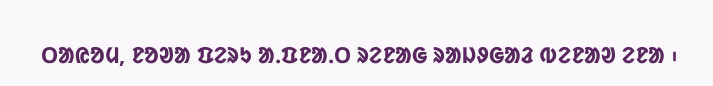ᱛᱟᱭᱚᱢ, ᱱᱚᱣᱟ ᱯᱮᱨᱩ ᱟᱹᱯᱱᱟᱹᱛ ᱨᱮᱱᱟᱜ ᱨᱟᱡᱽᱜᱟᱲ ᱵᱮᱱᱟᱣ ᱮᱱᱟ ᱾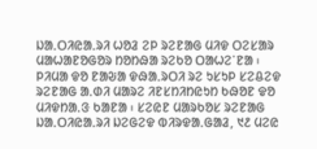ᱡᱟᱹᱛᱤᱭᱟᱹᱨᱤ ᱦᱚᱲ ᱮᱞ ᱨᱮᱱᱟᱜ ᱢᱤᱫ ᱛᱮᱥᱟᱨ ᱢᱟᱦᱟᱱᱚᱜᱚᱨ ᱴᱚᱴᱷᱟ ᱨᱮᱠᱚ ᱛᱟᱦᱮᱸᱱᱟ ᱾
ᱞᱤᱢᱟ ᱫᱚ ᱱᱟᱶᱟ ᱫᱷᱟᱹᱨᱛᱤ ᱨᱮ ᱩᱥᱩᱞ ᱥᱮᱪᱮᱫ ᱨᱮᱱᱟᱜ ᱟᱹᱰᱤ ᱢᱟᱨᱮ ᱤᱱᱥᱴᱤᱴᱭᱩᱴ ᱠᱷᱚᱱ ᱫᱚ ᱢᱤᱫᱴᱟᱹᱝ ᱠᱟᱱᱟ ᱾ ᱥᱮᱭᱱ ᱢᱟᱨᱠᱚᱥ ᱨᱮᱱᱟᱜ ᱡᱟᱹᱛᱤᱭᱟᱹᱨᱤ ᱡᱮᱜᱮᱫ ᱵᱤᱨᱫᱟᱹᱜᱟᱲ, ᱑᱒ ᱢᱮᱭ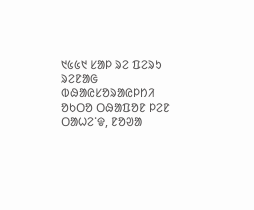᱑᱕᱕᱑ ᱥᱟᱞ ᱨᱮ ᱯᱮᱨᱩ ᱨᱮᱱᱟᱜ ᱵᱷᱟᱭᱥᱚᱨᱟᱭᱞᱴᱤ ᱚᱠᱛᱚ ᱛᱷᱟᱯᱚᱱ ᱞᱮᱱ ᱛᱟᱦᱮᱸᱫ, ᱱᱚᱣᱟ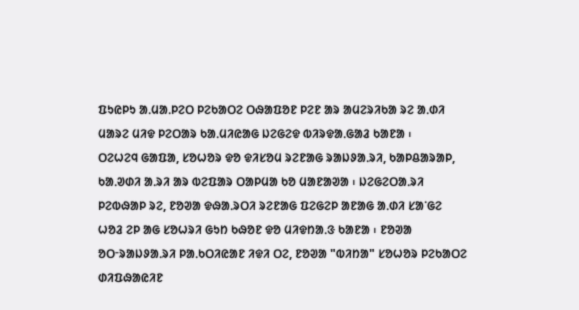ᱯᱩᱭᱞᱩ ᱟᱹᱢᱟᱹᱞᱮᱛ ᱞᱮᱠᱟᱛᱮ ᱛᱷᱟᱯᱚᱱ ᱞᱮᱱ ᱟᱨ ᱟᱢᱮᱨᱤᱠᱟ ᱨᱮ ᱟᱹᱰᱤ ᱢᱟᱨᱮ ᱢᱤᱫ ᱞᱮᱛᱟᱨ ᱠᱟᱹᱢᱤᱭᱟᱜ ᱡᱮᱜᱮᱫ ᱵᱤᱨᱫᱟᱹᱜᱟᱲ ᱠᱟᱱᱟ ᱾
ᱛᱮᱦᱮᱧ ᱜᱟᱯᱟ, ᱥᱚᱦᱚᱨ ᱫᱚ ᱫᱤᱥᱚᱢ ᱨᱮᱱᱟᱜ ᱨᱟᱡᱽᱟᱹᱨᱤ, ᱠᱟᱞᱪᱟᱨᱟᱞ, ᱠᱟᱹᱣᱰᱤ ᱟᱹᱨᱤ ᱟᱨ ᱵᱮᱯᱟᱨ ᱛᱟᱞᱢᱟ ᱠᱚ ᱢᱟᱱᱟᱣᱟ ᱾ ᱡᱮᱜᱮᱛᱟᱹᱨᱤ ᱞᱮᱵᱷᱟᱞ ᱨᱮ, ᱱᱚᱣᱟ ᱫᱷᱟᱹᱨᱛᱤ ᱨᱮᱱᱟᱜ ᱯᱮᱜᱮᱞ ᱟᱱᱟᱜ ᱟᱹᱰᱤ ᱥᱟᱸᱜᱮ ᱦᱚᱲ ᱮᱞ ᱟᱜ ᱥᱚᱦᱨᱤ ᱜᱩᱴ ᱠᱷᱚᱱ ᱫᱚ ᱢᱤᱫᱴᱟᱹᱝ ᱠᱟᱱᱟ ᱾ ᱱᱚᱣᱟ ᱚᱛᱼᱨᱟᱡᱽᱟᱹᱨᱤ ᱞᱟᱹᱠᱛᱤᱭᱟᱱ ᱤᱫᱤ ᱛᱮ, ᱱᱚᱣᱟ "ᱵᱤᱴᱟ" ᱥᱚᱦᱚᱨ ᱞᱮᱠᱟᱛᱮ ᱰᱤᱯᱷᱟᱭᱤᱱ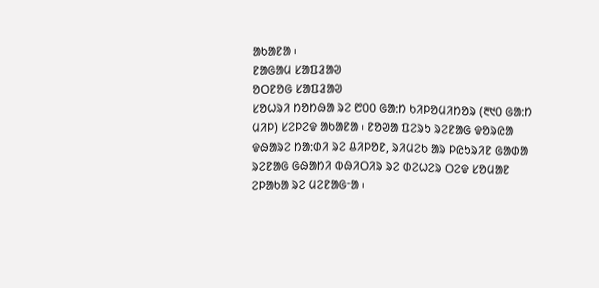ᱟᱠᱟᱱᱟ ᱾
ᱱᱟᱜᱟᱢ ᱥᱟᱯᱲᱟᱣ
ᱚᱛᱱᱚᱜ ᱥᱟᱯᱲᱟᱣ
ᱥᱚᱦᱨᱤ ᱴᱚᱴᱷᱟ ᱨᱮ ᱘᱐᱐ ᱜᱟᱺᱴ ᱠᱤᱞᱚᱢᱤᱴᱚᱨ (᱓᱑᱐ ᱜᱟᱺᱴ ᱢᱤᱞ) ᱥᱮᱞᱮᱫ ᱟᱠᱟᱱᱟ ᱾ ᱱᱚᱣᱟ ᱯᱮᱨᱩ ᱨᱮᱱᱟᱜ ᱫᱚᱨᱭᱟ ᱫᱷᱟᱨᱮ ᱴᱟᱺᱰᱤ ᱨᱮ ᱪᱤᱞᱚᱱ, ᱨᱤᱢᱮᱠ ᱟᱨ ᱞᱭᱩᱨᱤᱱ ᱜᱟᱰᱟ ᱨᱮᱱᱟᱜ ᱜᱷᱟᱴᱤ ᱵᱷᱤᱛᱤᱨ ᱨᱮ ᱰᱮᱦᱮᱨ ᱛᱮᱫ ᱥᱚᱢᱟᱱ ᱮᱞᱟᱠᱟ ᱨᱮ ᱢᱮᱱᱟᱜᱼᱟ ᱾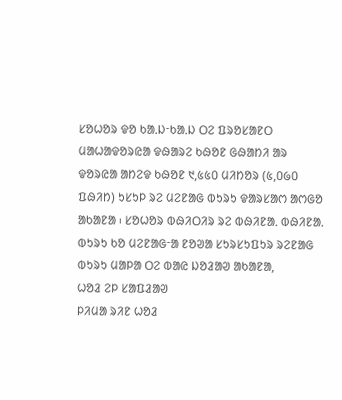ᱥᱚᱦᱚᱨ ᱫᱚ ᱠᱟᱹᱡᱼᱠᱟᱹᱡ ᱛᱮ ᱯᱨᱚᱥᱟᱱᱛ ᱢᱟᱦᱟᱫᱚᱨᱭᱟ ᱫᱷᱟᱨᱮ ᱠᱷᱚᱱ ᱜᱷᱟᱴᱤ ᱟᱨ ᱫᱚᱨᱭᱟ ᱟᱴᱮᱫ ᱠᱷᱚᱱ ᱑,᱕᱕᱐ ᱢᱤᱴᱚᱨ (᱕,᱐᱙᱐ ᱯᱷᱤᱴ) ᱩᱥᱩᱞ ᱨᱮ ᱢᱮᱱᱟᱜ ᱵᱩᱨᱩ ᱫᱟᱨᱥᱟᱬ ᱟᱬᱜᱚ ᱟᱠᱟᱱᱟ ᱾ ᱥᱚᱦᱚᱨ ᱵᱷᱤᱛᱤᱨ ᱨᱮ ᱵᱷᱤᱱᱟᱹ ᱵᱷᱤᱱᱟᱹ ᱵᱩᱨᱩ ᱠᱚ ᱢᱮᱱᱟᱜᱼᱟ ᱱᱚᱣᱟ ᱥᱩᱨᱥᱩᱯᱩᱨ ᱨᱮᱱᱟᱜ ᱵᱩᱨᱩ ᱢᱟᱞᱟ ᱛᱮ ᱵᱟᱭ ᱡᱚᱲᱟᱣ ᱟᱠᱟᱱᱟ,
ᱦᱚᱲ ᱮᱞ ᱥᱟᱯᱲᱟᱣ
ᱞᱤᱢᱟ ᱨᱤᱱ ᱦᱚᱲ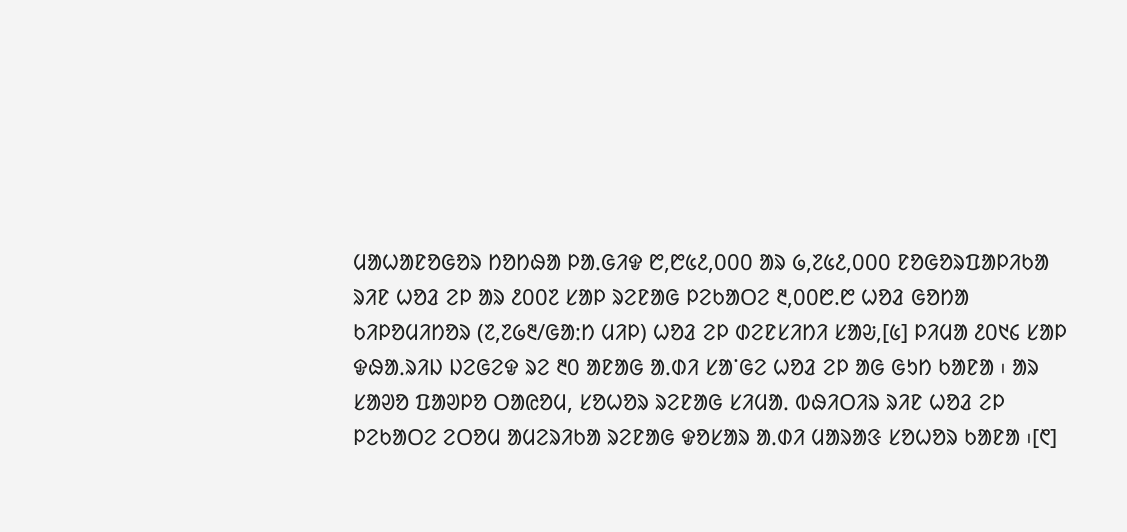ᱢᱟᱦᱟᱱᱚᱜᱚᱨ ᱴᱚᱴᱷᱟ ᱞᱟᱹᱜᱤᱫ ᱘,᱘᱕᱒,᱐᱐᱐ ᱟᱨ ᱙,᱗᱕᱒,᱐᱐᱐ ᱱᱚᱜᱚᱨᱯᱟᱞᱤᱠᱟ ᱨᱤᱱ ᱦᱚᱲ ᱮᱞ ᱟᱨ ᱒᱐᱐᱗ ᱥᱟᱞ ᱨᱮᱱᱟᱜ ᱞᱮᱠᱟᱛᱮ ᱓,᱐᱐᱘.᱘ ᱦᱚᱲ ᱜᱚᱴᱟ ᱠᱤᱞᱚᱢᱤᱴᱚᱨ (᱗,᱗᱙᱓/ᱜᱟᱺᱴ ᱢᱤᱞ) ᱦᱚᱲ ᱮᱞ ᱰᱮᱱᱥᱤᱴᱤ ᱥᱟᱶ,[᱕] ᱞᱤᱢᱟ ᱒᱐᱑᱔ ᱥᱟᱞ ᱫᱷᱟᱹᱨᱤᱡ ᱡᱮᱜᱮᱫ ᱨᱮ ᱓᱐ ᱟᱱᱟᱜ ᱟᱹᱰᱤ ᱥᱟᱸᱜᱮ ᱦᱚᱲ ᱮᱞ ᱟᱜ ᱜᱩᱴ ᱠᱟᱱᱟ ᱾ ᱟᱨ ᱥᱟᱣᱚ ᱯᱟᱣᱞᱚ ᱛᱟᱭᱚᱢ, ᱥᱚᱦᱚᱨ ᱨᱮᱱᱟᱜ ᱥᱤᱢᱟᱹ ᱵᱷᱤᱛᱤᱨ ᱨᱤᱱ ᱦᱚᱲ ᱮᱞ ᱞᱮᱠᱟᱛᱮ ᱮᱛᱚᱢ ᱟᱢᱮᱨᱤᱠᱟ ᱨᱮᱱᱟᱜ ᱫᱚᱥᱟᱨ ᱟᱹᱰᱤ ᱢᱟᱨᱟᱝ ᱥᱚᱦᱚᱨ ᱠᱟᱱᱟ ᱾[᱖]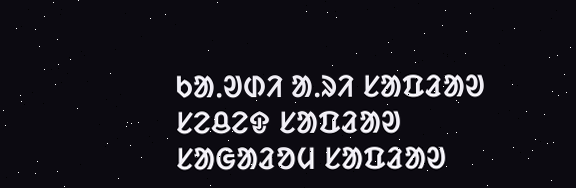ᱠᱟᱹᱣᱰᱤ ᱟᱹᱨᱤ ᱥᱟᱯᱲᱟᱣ
ᱥᱮᱪᱮᱫ ᱥᱟᱯᱲᱟᱣ
ᱥᱟᱜᱟᱲᱚᱢ ᱥᱟᱯᱲᱟᱣ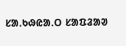ᱥᱟᱹᱠᱷᱭᱟᱹᱛ ᱥᱟᱯᱲᱟᱣ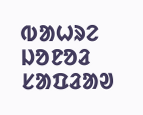ᱵᱟᱦᱨᱮ ᱡᱚᱱᱚᱲ ᱥᱟᱯᱲᱟᱣ